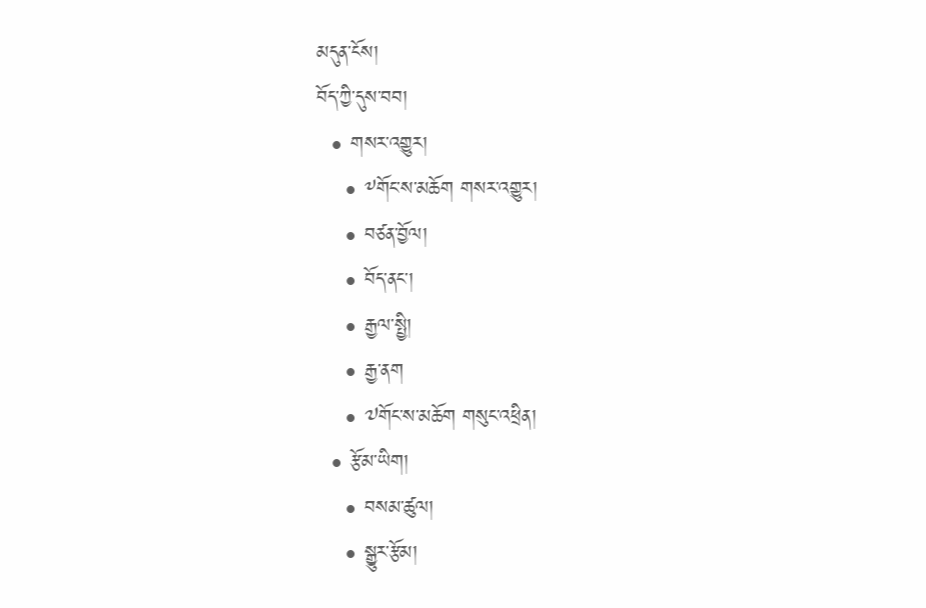མདུན་ངོས།
བོད་ཀྱི་དུས་བབ།
  • གསར་འགྱུར།
    • ༸གོང་ས་མཆོག གསར་འགྱུར།
    • བཙན་བྱོལ།
    • བོད་ནང་།
    • རྒྱལ་སྤྱི།
    • རྒྱ་ནག
    • ༧གོང་ས་མཆོག གསུང་འཕྲིན།
  • རྩོམ་ཡིག།
    • བསམ་ཚུལ།
    • སྒྱུར་རྩོམ།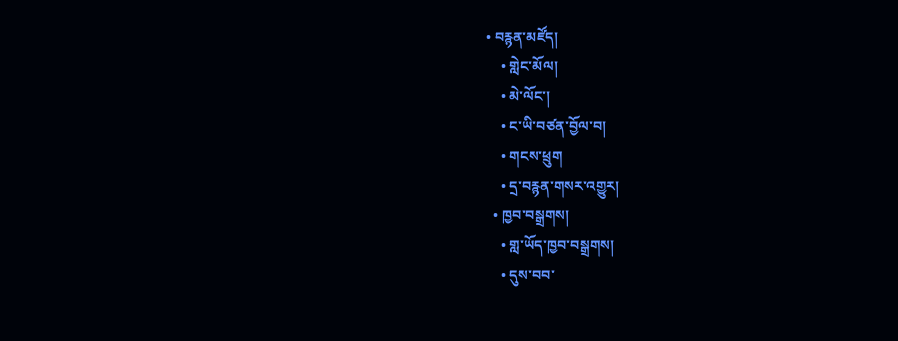• བརྙན་མཛོད།
    • གླེང་མོལ།
    • མེ་ལོང་།
    • ང་ཡི་བཙན་བྱོལ་བ།
    • གངས་ཕྲུག
    • དྲ་བརྙན་གསར་འགྱུར།
  • ཁྱབ་བསྒྲགས།
    • གླ་ཡོད་ཁྱབ་བསྒྲགས།
    • དུས་བབ་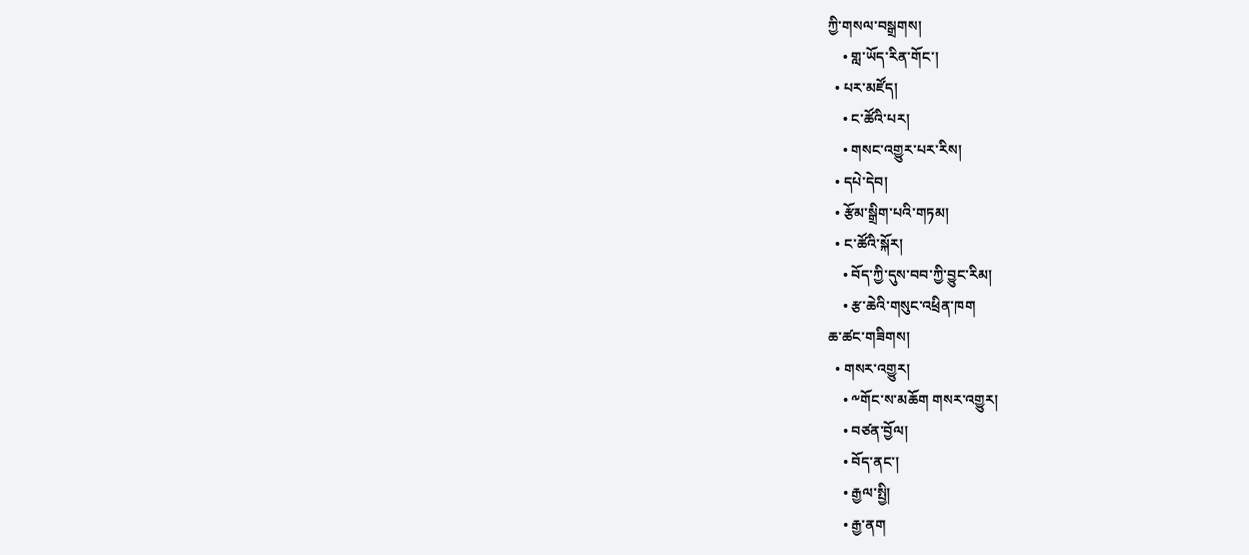ཀྱི་གསལ་བསྒྲགས།
    • གླ་ཡོད་རིན་གོང་།
  • པར་མཛོད།
    • ང་ཚོའི་པར།
    • གསང་འགྱུར་པར་རིས།
  • དཔེ་དེབ།
  • རྩོམ་སྒྲིག་པའི་གཏམ།
  • ང་ཚོའི་སྐོར།
    • བོད་ཀྱི་དུས་བབ་ཀྱི་བྱུང་རིམ།
    • རྩ་ཆེའི་གསུང་འཕྲིན་ཁག
ཆ་ཚང་གཟིགས།
  • གསར་འགྱུར།
    • ༸གོང་ས་མཆོག གསར་འགྱུར།
    • བཙན་བྱོལ།
    • བོད་ནང་།
    • རྒྱལ་སྤྱི།
    • རྒྱ་ནག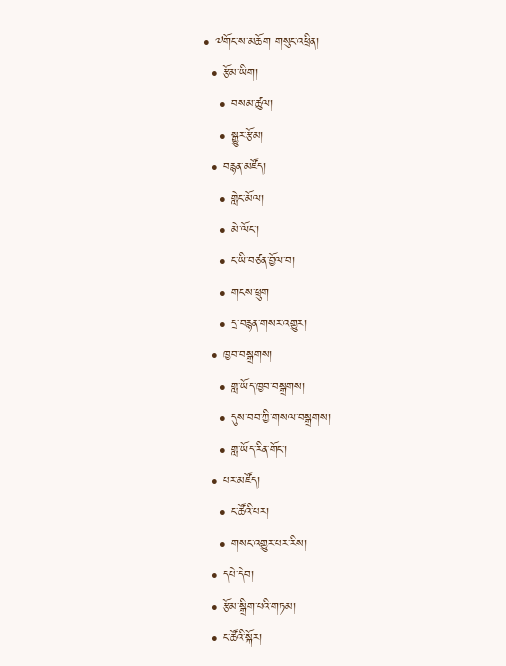• ༧གོང་ས་མཆོག གསུང་འཕྲིན།
  • རྩོམ་ཡིག།
    • བསམ་ཚུལ།
    • སྒྱུར་རྩོམ།
  • བརྙན་མཛོད།
    • གླེང་མོལ།
    • མེ་ལོང་།
    • ང་ཡི་བཙན་བྱོལ་བ།
    • གངས་ཕྲུག
    • དྲ་བརྙན་གསར་འགྱུར།
  • ཁྱབ་བསྒྲགས།
    • གླ་ཡོད་ཁྱབ་བསྒྲགས།
    • དུས་བབ་ཀྱི་གསལ་བསྒྲགས།
    • གླ་ཡོད་རིན་གོང་།
  • པར་མཛོད།
    • ང་ཚོའི་པར།
    • གསང་འགྱུར་པར་རིས།
  • དཔེ་དེབ།
  • རྩོམ་སྒྲིག་པའི་གཏམ།
  • ང་ཚོའི་སྐོར།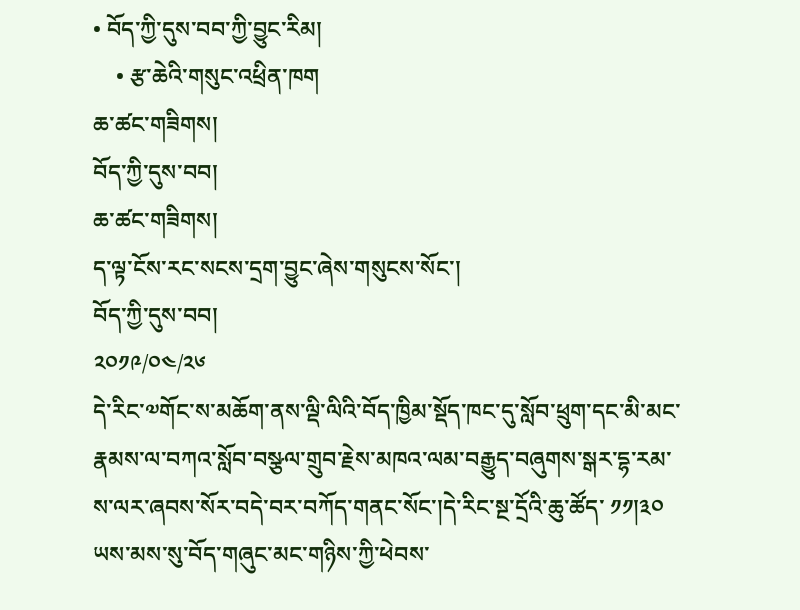• བོད་ཀྱི་དུས་བབ་ཀྱི་བྱུང་རིམ།
    • རྩ་ཆེའི་གསུང་འཕྲིན་ཁག
ཆ་ཚང་གཟིགས།
བོད་ཀྱི་དུས་བབ།
ཆ་ཚང་གཟིགས།
ད་ལྟ་ངོས་རང་སངས་དྲག་བྱུང་ཞེས་གསུངས་སོང་།
བོད་ཀྱི་དུས་བབ།
༢༠༡༩/༠༤/༢༦
དེ་རིང་༧གོང་ས་མཆོག་ནས་ལྡི་ལིའི་བོད་ཁྱིམ་སྡོད་ཁང་དུ་སློབ་ཕྲུག་དང་མི་མང་རྣམས་ལ་བཀའ་སློབ་བསྩལ་གྲུབ་རྗེས་མཁའ་ལམ་བརྒྱུད་བཞུགས་སྒར་དྷ་རམ་ས་ལར་ཞབས་སོར་བདེ་བར་བཀོད་གནང་སོང་།དེ་རིང་སྔ་དྲོའི་ཆུ་ཚོད་ ༡༡།༣༠ ཡས་མས་སུ་བོད་གཞུང་མང་གཉིས་ཀྱི་ཕེབས་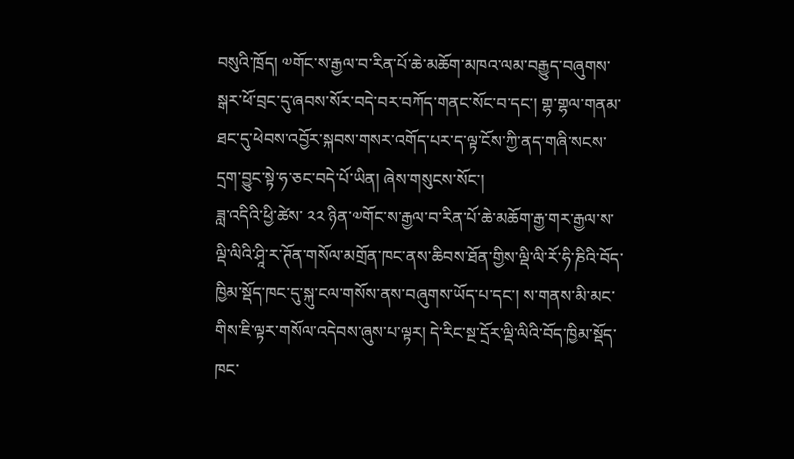བསུའི་ཁྲོད། ༧གོང་ས་རྒྱལ་བ་རིན་པོ་ཆེ་མཆོག་མཁའ་ལམ་བརྒྱུད་བཞུགས་སྒར་ཕོ་བྲང་དུ་ཞབས་སོར་བདེ་བར་བཀོད་གནང་སོང་བ་དང་། གྷ་གྷལ་གནམ་ཐང་དུ་ཕེབས་འབྱོར་སྐབས་གསར་འགོད་པར་ད་ལྟ་ངོས་ཀྱི་ནད་གཞི་སངས་དྲག་བྱུང་སྟེ་ཧ་ཅང་བདེ་པོ་ཡིན། ཞེས་གསུངས་སོང་།
ཟླ་འདིའི་ཕྱི་ཚེས་ ༢༢ ཉིན་༧གོང་ས་རྒྱལ་བ་རིན་པོ་ཆེ་མཆོག་རྒྱ་གར་རྒྱལ་ས་ལྡི་ལིའི་ཤཱི་ར་ཊོན་གསོལ་མགྲོན་ཁང་ནས་ཆིབས་ཐོན་གྱིས་ལྡི་ལི་རོ་ཧི་ཎིའི་བོད་ཁྱིམ་སྡོད་ཁང་དུ་སྐུ་ངལ་གསོས་ནས་བཞུགས་ཡོད་པ་དང་། ས་གནས་མི་མང་གིས་ཇི་ལྟར་གསོལ་འདེབས་ཞུས་པ་ལྟར། དེ་རིང་སྔ་དྲོར་ལྡི་ལིའི་བོད་ཁྱིམ་སྡོད་ཁང་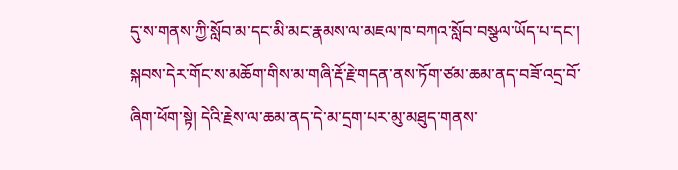དུ་ས་གནས་ཀྱི་སློབ་མ་དང་མི་མང་རྣམས་ལ་མཇལ་ཁ་བཀའ་སློབ་བསྩལ་ཡོད་པ་དང་། སྐབས་དེར་གོང་ས་མཆོག་གིས་མ་གཞི་རྡོ་རྗེ་གདན་ནས་ཏོག་ཙམ་ཆམ་ནད་བཟོ་འདྲ་བོ་ཞིག་ཕོག་སྟེ། དེའི་རྗེས་ལ་ཆམ་ནད་དེ་མ་དྲག་པར་མུ་མཐུད་གནས་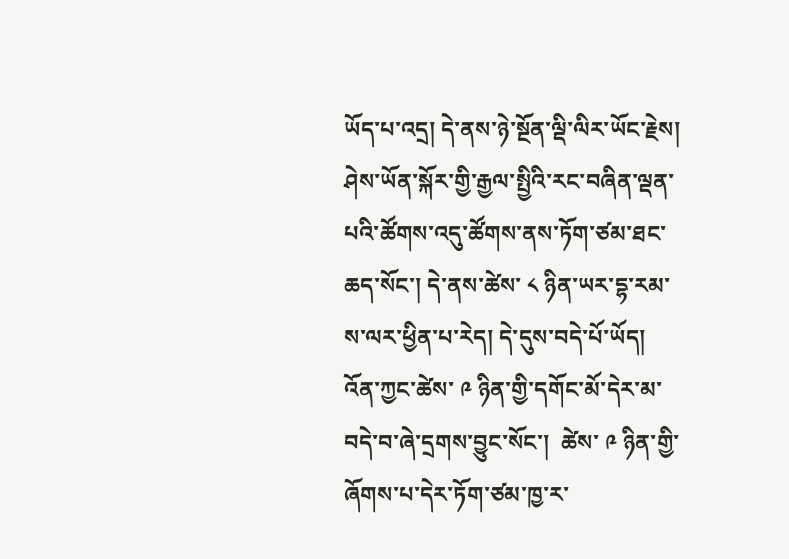ཡོད་པ་འདྲ། དེ་ནས་ཉེ་སྔོན་ལྡི་ལིར་ཡོང་རྗེས། ཤེས་ཡོན་སྐོར་གྱི་རྒྱལ་སྤྱིའི་རང་བཞིན་ལྡན་པའི་ཚོགས་འདུ་ཚོགས་ནས་ཏོག་ཙམ་ཐང་ཆད་སོང་། དེ་ནས་ཚེས་ ༨ ཉིན་ཡར་དྷ་རམ་ས་ལར་ཕྱིན་པ་རེད། དེ་དུས་བདེ་པོ་ཡོད། འོན་ཀྱང་ཚེས་ ༩ ཉིན་གྱི་དགོང་མོ་དེར་མ་བདེ་བ་ཞེ་དྲགས་བྱུང་སོང་།  ཚེས་ ༩ ཉིན་གྱི་ཞོགས་པ་དེར་ཏོག་ཙམ་ཁྱ་ར་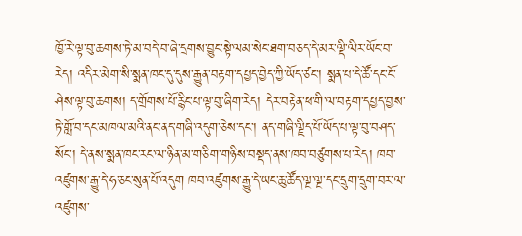ཁྱོ་རེ་ལྟ་བུ་ཆགས་ཏེ་མ་བདེ་བ་ཞེ་དྲགས་བྱུང་སྟེ་ལམ་སེང་ཐག་བཅད་དེ་མར་ལྡི་ལིར་ཡོང་བ་རེད། འདིར་མེག་སི་སྨན་ཁང་དུ་དུས་རྒྱུན་བརྟག་དཔྱད་བྱེད་ཀྱི་ཡོད་ཙང་། སྨན་པ་དེ་ཚོ་དང་ངོ་ཤེས་ལྟ་བུ་ཆགས། ད་གྲོགས་པོ་རྙིང་པ་ལྟ་བུ་ཞིག་རེད། དེར་བརྟེན་ཕ་གི་ལ་བརྟག་དཔྱད་བྱས་ཏེ་གློ་བ་དང་མཁལ་མའི་ནང་ནད་གཞི་འདུག་ཅེས་དང་། ནད་གཞི་ལྗིད་པོ་ཡོད་པ་ལྟ་བུ་བཤད་སོང་། དེ་ནས་སྨན་ཁང་རང་ལ་ཉིན་མ་གཅིག་གཉིས་བསྡད་ནས་ཁབ་བཙུགས་པ་རེད། ཁབ་འཛུགས་རྒྱུ་དེ་ཧ་ཅང་སུན་པོ་འདུག ཁབ་འཛུགས་རྒྱུ་དེ་ཡང་ཆུ་ཚོད་ལྔ་ལྔ་དང་དྲུག་དྲུག་བར་ལ་འཛུགས་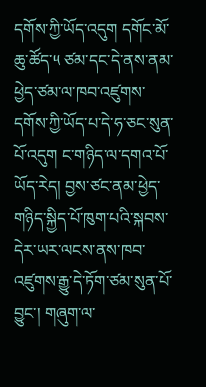དགོས་ཀྱི་ཡོད་འདུག དགོང་མོ་ཆུ་ཚོད་༥ ཙམ་དང་དེ་ནས་ནམ་ཕྱེད་ཙམ་ལ་ཁབ་འཛུགས་དགོས་ཀྱི་ཡོད་པ་དེ་ཧ་ཅང་སུན་པོ་འདུག ང་གཉིད་ལ་དགའ་པོ་ཡོད་རེད། བྱས་ཙང་ནམ་ཕྱེད་གཉིད་སྐྱིད་པོ་ཁུག་པའི་སྐབས་དེར་ཡར་ལངས་ནས་ཁབ་འཛུགས་རྒྱུ་དེ་ཏོག་ཙམ་སུན་པོ་བྱུང་། གཞུག་ལ་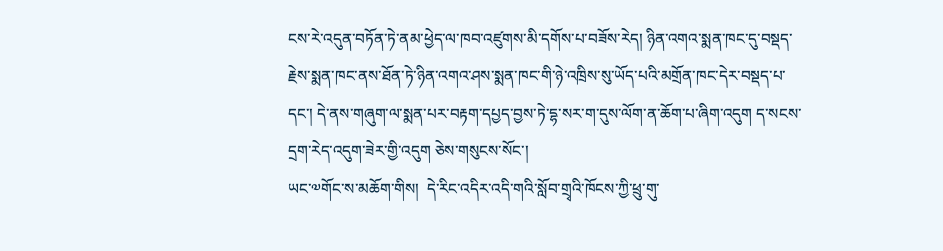ངས་རེ་འདུན་བཏོན་ཏེ་ནམ་ཕྱེད་ལ་ཁབ་འཛུགས་མི་དགོས་པ་བཟོས་རེད། ཉིན་འགའ་སྨན་ཁང་དུ་བསྡད་རྗེས་སྨན་ཁང་ནས་ཐོན་ཏེ་ཉིན་འགའ་ཤས་སྨན་ཁང་གི་ཉེ་འཁྲིས་སུ་ཡོད་པའི་མགྲོན་ཁང་དེར་བསྡད་པ་དང་། དེ་ནས་གཞུག་ལ་སྨན་པར་བརྟག་དཔྱད་བྱས་ཏེ་དྷ་སར་ག་དུས་ལོག་ན་ཆོག་པ་ཞིག་འདུག ད་སངས་དྲག་རེད་འདུག་ཟེར་གྱི་འདུག ཅེས་གསུངས་སོང་།
ཡང་༧གོང་ས་མཆོག་གིས།  དེ་རིང་འདིར་འདི་གའི་སློབ་གྲྭའི་ཁོངས་ཀྱི་ཕྲུ་གུ་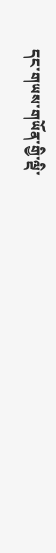དང་གཡས་གཡོན་གྱི་ལྡི་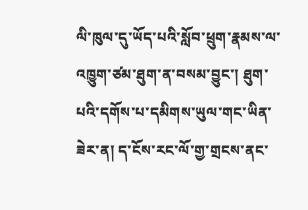ལི་ཁུལ་དུ་ཡོད་པའི་སློབ་ཕྲུག་རྣམས་ལ་འཁྱུག་ཙམ་ཐུག་ན་བསམ་བྱུང་། ཐུག་པའི་དགོས་པ་དམིགས་ཡུལ་གང་ཡིན་ཟེར་ན། ད་ངོས་རང་ལོ་གྱ་གྲངས་ནང་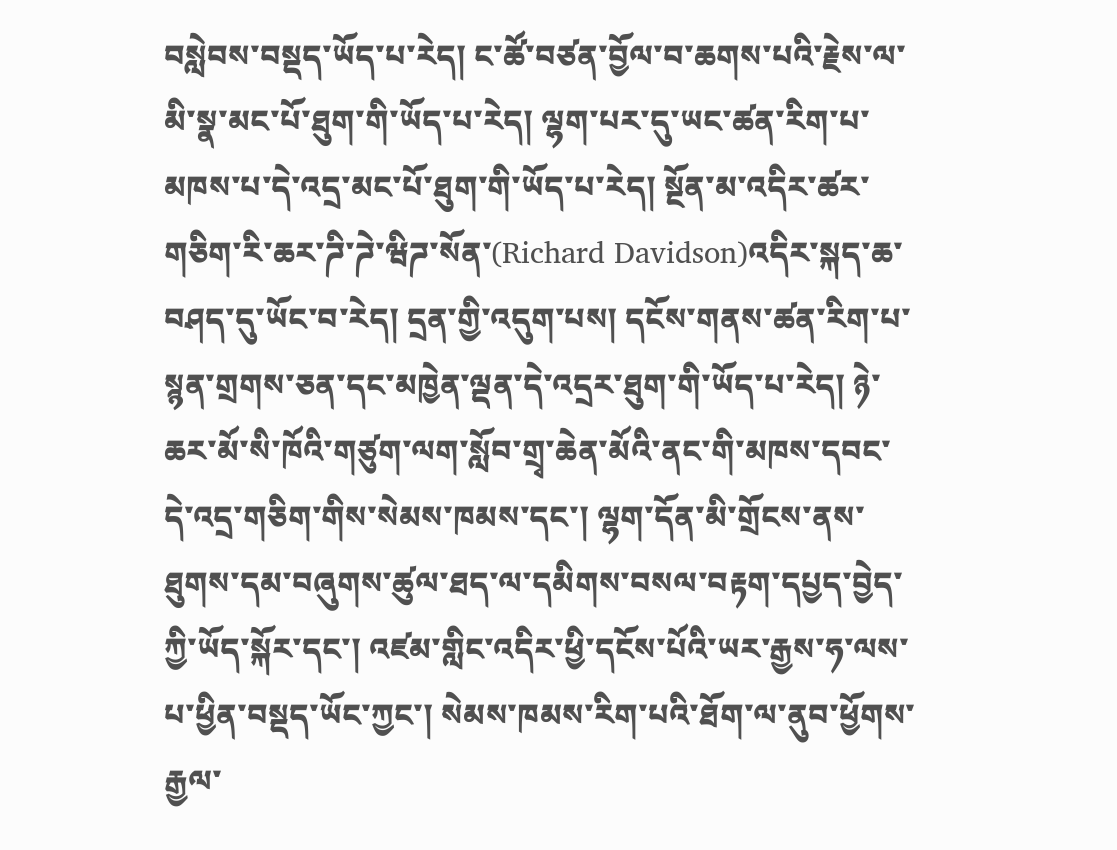བསླེབས་བསྡད་ཡོད་པ་རེད། ང་ཚོ་བཙན་བྱོལ་བ་ཆགས་པའི་རྗེས་ལ་མི་སྣ་མང་པོ་ཐུག་གི་ཡོད་པ་རེད། ལྷག་པར་དུ་ཡང་ཚན་རིག་པ་མཁས་པ་དེ་འདྲ་མང་པོ་ཐུག་གི་ཡོད་པ་རེད། སྔོན་མ་འདིར་ཚར་གཅིག་རི་ཆར་ཌི་ཌེ་ཝིཌ་སོན་(Richard Davidson)འདིར་སྐད་ཆ་བཤད་དུ་ཡོང་བ་རེད། དྲན་གྱི་འདུག་པས། དངོས་གནས་ཚན་རིག་པ་སྙན་གྲགས་ཅན་དང་མཁྱེན་ལྡན་དེ་འདྲར་ཐུག་གི་ཡོད་པ་རེད། ཉེ་ཆར་མོ་སི་ཁོའི་གཙུག་ལག་སློབ་གྲྭ་ཆེན་མོའི་ནང་གི་མཁས་དབང་དེ་འདྲ་གཅིག་གིས་སེམས་ཁམས་དང་། ལྷག་དོན་མི་གྲོངས་ནས་ཐུགས་དམ་བཞུགས་ཚུལ་ཐད་ལ་དམིགས་བསལ་བརྟག་དཔྱད་བྱེད་ཀྱི་ཡོད་སྐོར་དང་། འཛམ་གླིང་འདིར་ཕྱི་དངོས་པོའི་ཡར་རྒྱས་ཧ་ལས་པ་ཕྱིན་བསྡད་ཡོང་ཀྱང་། སེམས་ཁམས་རིག་པའི་ཐོག་ལ་ནུབ་ཕྱོགས་རྒྱལ་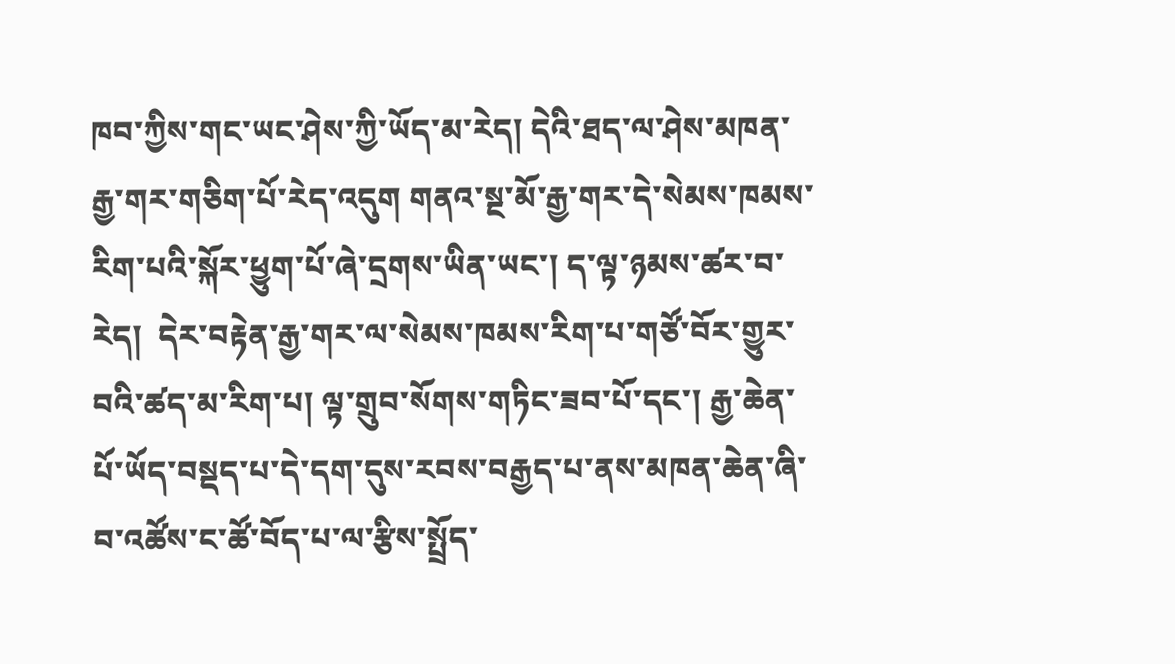ཁབ་ཀྱིས་གང་ཡང་ཤེས་ཀྱི་ཡོད་མ་རེད། དེའི་ཐད་ལ་ཤེས་མཁན་རྒྱ་གར་གཅིག་པོ་རེད་འདུག གནའ་སྔ་མོ་རྒྱ་གར་དེ་སེམས་ཁམས་རིག་པའི་སྐོར་ཕྱུག་པོ་ཞེ་དྲགས་ཡིན་ཡང་། ད་ལྟ་ཉམས་ཚར་བ་རེད།  དེར་བརྟེན་རྒྱ་གར་ལ་སེམས་ཁམས་རིག་པ་གཙོ་བོར་གྱུར་བའི་ཚད་མ་རིག་པ། ལྟ་གྲུབ་སོགས་གཏིང་ཟབ་པོ་དང་། རྒྱ་ཆེན་པོ་ཡོད་བསྡད་པ་དེ་དག་དུས་རབས་བརྒྱད་པ་ནས་མཁན་ཆེན་ཞི་བ་འཚོས་ང་ཚོ་བོད་པ་ལ་རྩིས་སྤྲོད་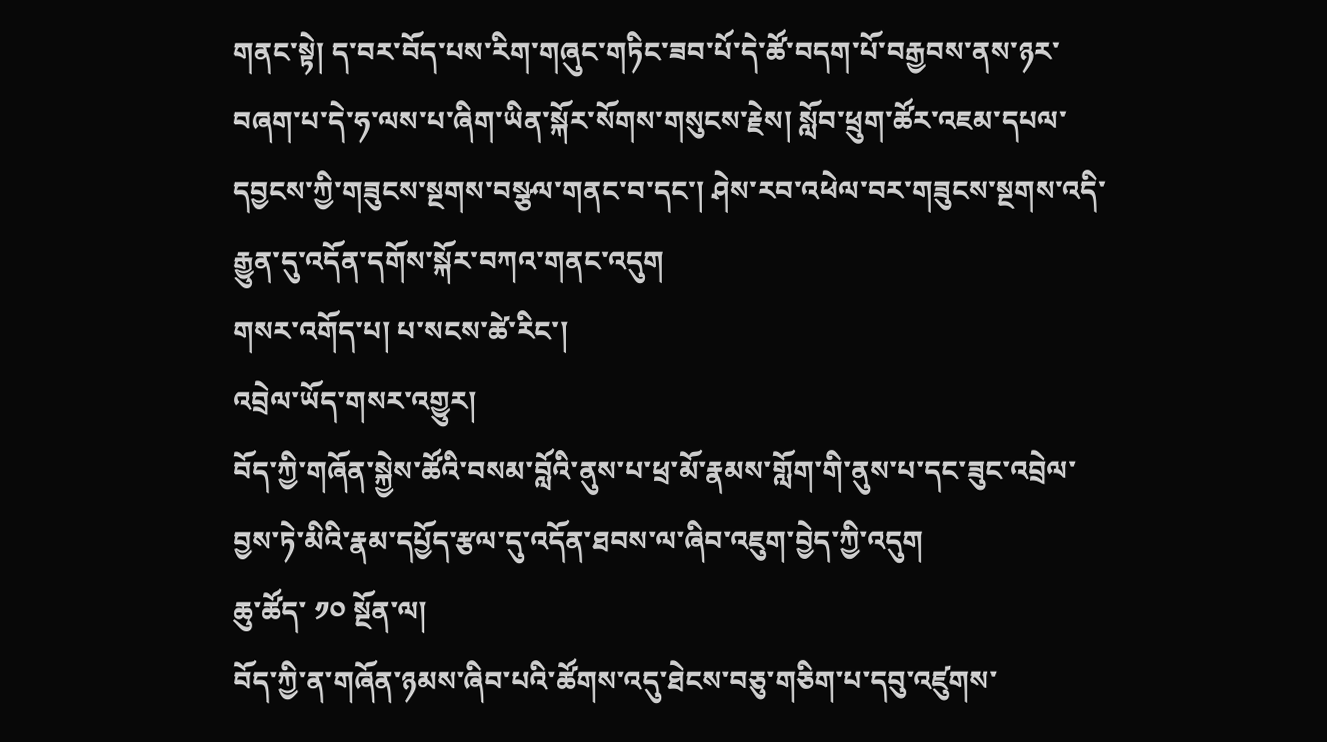གནང་སྟེ། ད་བར་བོད་པས་རིག་གཞུང་གཏིང་ཟབ་པོ་དེ་ཚོ་བདག་པོ་བརྒྱབས་ནས་ཉར་བཞག་པ་དེ་ཧ་ལས་པ་ཞིག་ཡིན་སྐོར་སོགས་གསུངས་རྗེས། སློབ་ཕྲུག་ཚོར་འཇམ་དཔལ་དབྱངས་ཀྱི་གཟུངས་སྔགས་བསྩལ་གནང་བ་དང་། ཤེས་རབ་འཕེལ་བར་གཟུངས་སྔགས་འདི་རྒྱུན་དུ་འདོན་དགོས་སྐོར་བཀའ་གནང་འདུག
གསར་འགོད་པ། པ་སངས་ཚེ་རིང་།
འབྲེལ་ཡོད་གསར་འགྱུར།
བོད་ཀྱི་གཞོན་སྐྱེས་ཚོའི་བསམ་བློའི་ནུས་པ་ཕྲ་མོ་རྣམས་གློག་གི་ནུས་པ་དང་ཟུང་འབྲེལ་བྱས་ཏེ་མིའི་རྣམ་དཔྱོད་རྩལ་དུ་འདོན་ཐབས་ལ་ཞིབ་འཇུག་བྱེད་ཀྱི་འདུག
ཆུ་ཚོད་ ༡༠ སྔོན་ལ།
བོད་ཀྱི་ན་གཞོན་ཉམས་ཞིབ་པའི་ཚོགས་འདུ་ཐེངས་བཅུ་གཅིག་པ་དབུ་འཛུགས་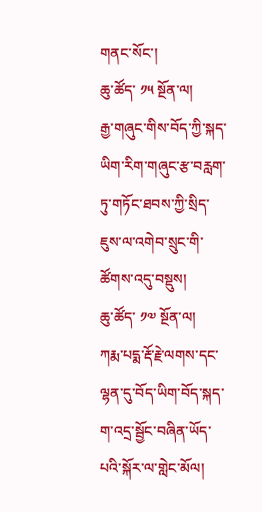གནང་སོང་།
ཆུ་ཚོད་ ༡༥ སྔོན་ལ།
རྒྱ་གཞུང་གིས་བོད་ཀྱི་སྐད་ཡིག་རིག་གཞུང་རྩ་བརླག་ཏུ་གཏོང་ཐབས་ཀྱི་སྲིད་ཇུས་ལ་འགེབ་སྲུང་གི་ཚོགས་འདུ་བསྡུས།
ཆུ་ཚོད་ ༡༧ སྔོན་ལ།
ཀརྨ་པདྨ་རྡོ་རྗེ་ལགས་དང་ལྷན་དུ་བོད་ཡིག་བོད་སྐད་ག་འདྲ་སྦྱོང་བཞིན་ཡོད་པའི་སྐོར་ལ་གླེང་མོལ།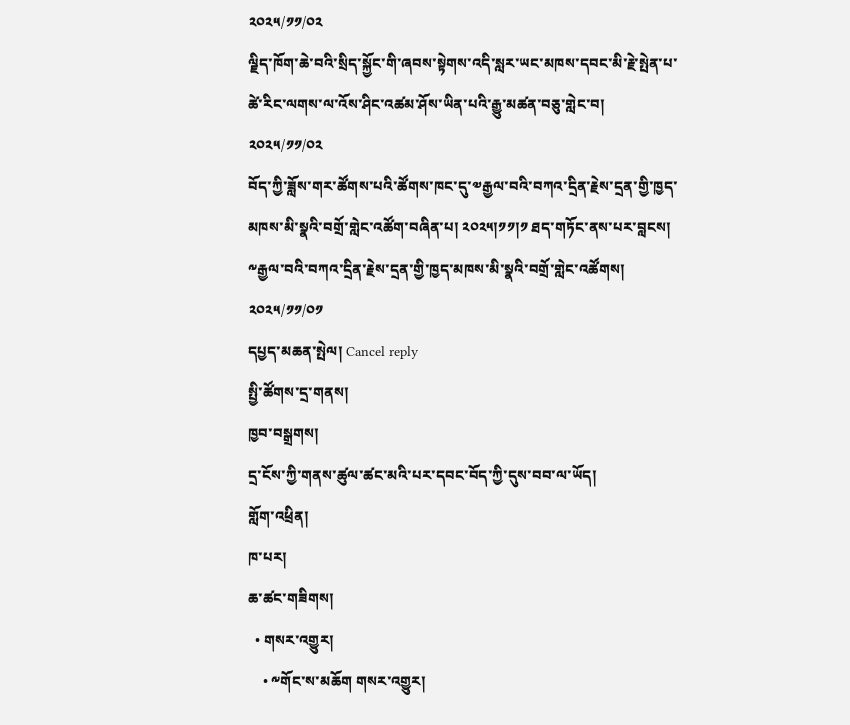༢༠༢༥/༡༡/༠༢
ལྗིད་ཁོག་ཆེ་བའི་སྲིད་སྐྱོང་གི་ཞབས་སྟེགས་འདི་སླར་ཡང་མཁས་དབང་མི་རྗེ་སྤེན་པ་ཚེ་རིང་ལགས་ལ་འོས་ཤིང་འཚམ་ཤོས་ཡིན་པའི་རྒྱུ་མཚན་བཅུ་གླེང་བ།
༢༠༢༥/༡༡/༠༢
བོད་ཀྱི་ཟློས་གར་ཚོགས་པའི་ཚོགས་ཁང་དུ་༧རྒྱལ་བའི་བཀའ་དྲིན་རྗེས་དྲན་གྱི་ཁྱད་མཁས་མི་སྣའི་བགྲོ་གླེང་འཚོག་བཞིན་པ། ༢༠༢༥།༡༡།༡ ཐད་གཏོང་ནས་པར་བླངས།
༸རྒྱལ་བའི་བཀའ་དྲིན་རྗེས་དྲན་གྱི་ཁྱད་མཁས་མི་སྣའི་བགྲོ་གླེང་འཚོགས།
༢༠༢༥/༡༡/༠༡
དཔྱད་མཆན་སྤེལ། Cancel reply
སྤྱི་ཚོགས་དྲ་གནས།
ཁྱབ་བསྒྲགས།
དྲ་ངོས་ཀྱི་གནས་ཚུལ་ཚང་མའི་པར་དབང་བོད་ཀྱི་དུས་བབ་ལ་ཡོད།
གློག་འཕྲིན།
ཁ་པར།
ཆ་ཚང་གཟིགས།
  • གསར་འགྱུར།
    • ༸གོང་ས་མཆོག གསར་འགྱུར།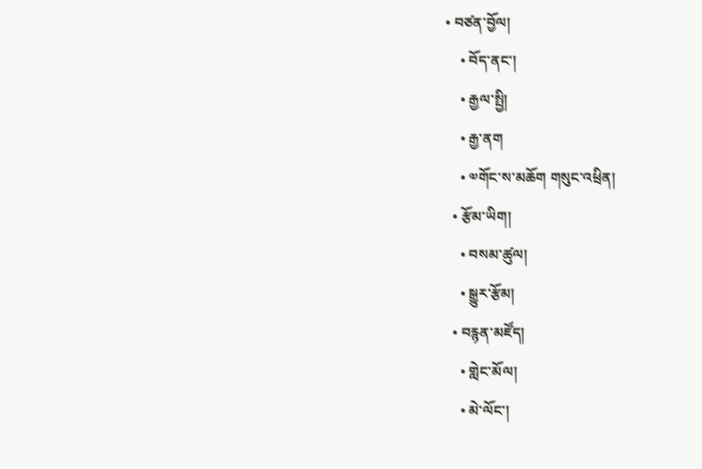• བཙན་བྱོལ།
    • བོད་ནང་།
    • རྒྱལ་སྤྱི།
    • རྒྱ་ནག
    • ༧གོང་ས་མཆོག གསུང་འཕྲིན།
  • རྩོམ་ཡིག།
    • བསམ་ཚུལ།
    • སྒྱུར་རྩོམ།
  • བརྙན་མཛོད།
    • གླེང་མོལ།
    • མེ་ལོང་།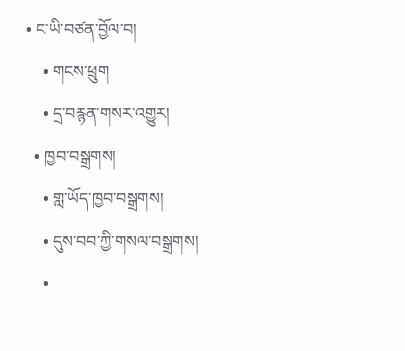• ང་ཡི་བཙན་བྱོལ་བ།
    • གངས་ཕྲུག
    • དྲ་བརྙན་གསར་འགྱུར།
  • ཁྱབ་བསྒྲགས།
    • གླ་ཡོད་ཁྱབ་བསྒྲགས།
    • དུས་བབ་ཀྱི་གསལ་བསྒྲགས།
    •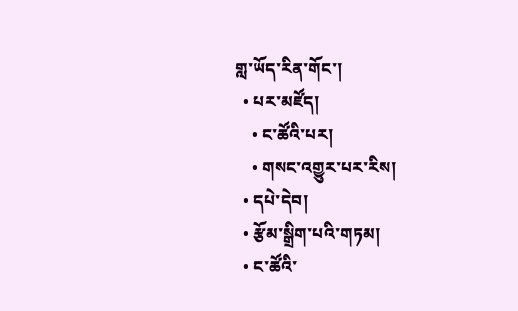གླ་ཡོད་རིན་གོང་།
  • པར་མཛོད།
    • ང་ཚོའི་པར།
    • གསང་འགྱུར་པར་རིས།
  • དཔེ་དེབ།
  • རྩོམ་སྒྲིག་པའི་གཏམ།
  • ང་ཚོའི་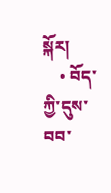སྐོར།
    • བོད་ཀྱི་དུས་བབ་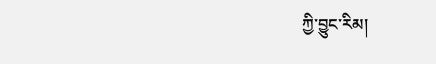ཀྱི་བྱུང་རིམ།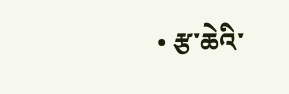• རྩ་ཆེའི་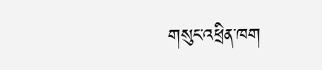གསུང་འཕྲིན་ཁག